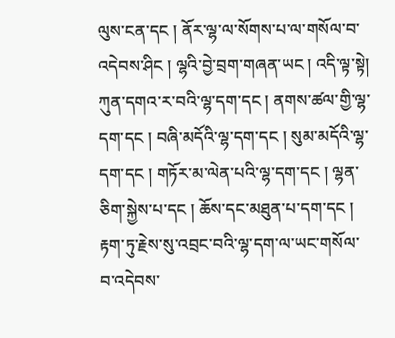ལུས་ངན་དང ། ནོར་ལྷ་ལ་སོགས་པ་ལ་གསོལ་བ་འདེབས་ཤིང ། ལྷའི་བྱེ་བྲག་གཞན་ཡང ། འདི་ལྟ་སྟེ། ཀུན་དགའ་ར་བའི་ལྷ་དག་དང ། ནགས་ཚལ་གྱི་ལྷ་དག་དང ། བཞི་མདོའི་ལྷ་དག་དང ། སུམ་མདོའི་ལྷ་དག་དང ། གཏོར་མ་ལེན་པའི་ལྷ་དག་དང ། ལྷན་ཅིག་སྐྱེས་པ་དང ། ཆོས་དང་མཐུན་པ་དག་དང ། རྟག་ཏུ་རྗེས་སུ་འབྲང་བའི་ལྷ་དག་ལ་ཡང་གསོལ་བ་འདེབས་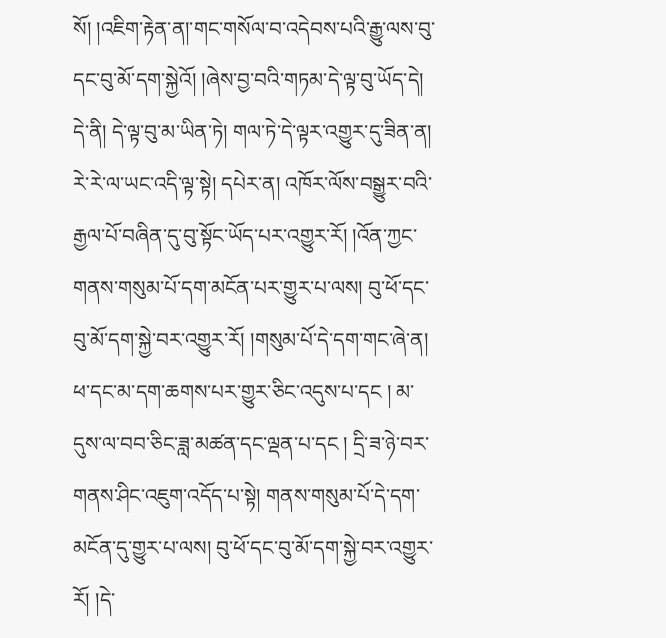སོ། །འཇིག་རྟེན་ན།་གང་གསོལ་བ་འདེབས་པའི་རྒྱུ་ལས་བུ་དང་བུ་མོ་དག་སྐྱེའོ། །ཞེས་བྱ་བའི་གཏམ་དེ་ལྟ་བུ་ཡོད་དེ། དེ་ནི། དེ་ལྟ་བུ་མ་ཡིན་ཏེ། གལ་ཏེ་དེ་ལྟར་འགྱུར་དུ་ཟིན་ན། རེ་རེ་ལ་ཡང་འདི་ལྟ་སྟེ། དཔེར་ན། འཁོར་ལོས་བསྒྱུར་བའི་རྒྱལ་པོ་བཞིན་དུ་བུ་སྟོང་ཡོད་པར་འགྱུར་རོ། །འོན་ཀྱང་གནས་གསུམ་པོ་དག་མངོན་པར་གྱུར་པ་ལས། བུ་ཕོ་དང་བུ་མོ་དག་སྐྱེ་བར་འགྱུར་རོ། །གསུམ་པོ་དེ་དག་གང་ཞེ་ན། ཕ་དང་མ་དག་ཆགས་པར་གྱུར་ཅིང་འདུས་པ་དང ། མ་དུས་ལ་བབ་ཅིང་ཟླ་མཚན་དང་ལྡན་པ་དང ། དྲི་ཟ་ཉེ་བར་གནས་ཤིང་འཇུག་འདོད་པ་སྟེ། གནས་གསུམ་པོ་དེ་དག་མངོན་དུ་གྱུར་པ་ལས། བུ་ཕོ་དང་བུ་མོ་དག་སྐྱེ་བར་འགྱུར་རོ། །དེ་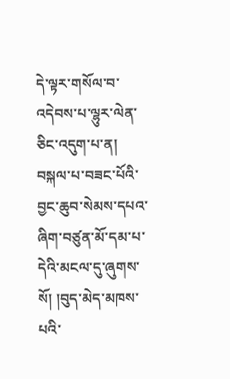དེ་ལྟར་གསོལ་བ་འདེབས་པ་ལྷུར་ལེན་ཅིང་འདུག་པ་ན། བསྐལ་པ་བཟང་པོའི་བྱང་ཆུབ་སེམས་དཔའ་ཞིག་བཙུན་མོ་དམ་པ་དེའི་མངལ་དུ་ཞུགས་སོ། །བུད་མེད་མཁས་པའི་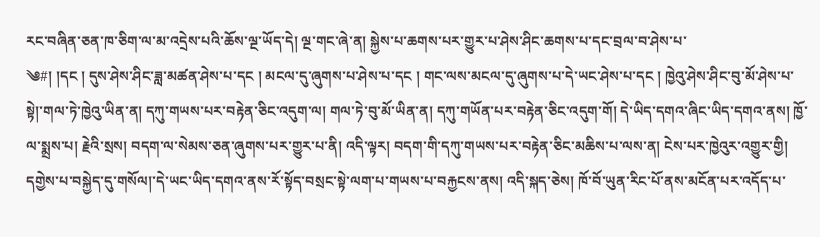རང་བཞིན་ཅན་ཁ་ཅིག་ལ་མ་འདྲེས་པའི་ཆོས་ལྔ་ཡོད་དེ། ལྔ་གང་ཞེ་ན། སྐྱེས་པ་ཆགས་པར་གྱུར་པ་ཤེས་ཤིང་ཆགས་པ་དང་བྲལ་བ་ཤེས་པ་
༄#། །དང ། དུས་ཤེས་ཤིང་ཟླ་མཚན་ཤེས་པ་དང ། མངལ་དུ་ཞུགས་པ་ཤེས་པ་དང ། གང་ལས་མངལ་དུ་ཞུགས་པ་དེ་ཡང་ཤེས་པ་དང ། ཁྱེའུ་ཤེས་ཤིང་བུ་མོ་ཤེས་པ་སྟེ།་གལ་ཏེ་ཁྱེའུ་ཡིན་ན། དཀུ་གཡས་པར་བརྟེན་ཅིང་འདུག་ལ། གལ་ཏེ་བུ་མོ་ཡིན་ན། དཀུ་གཡོན་པར་བརྟེན་ཅིང་འདུག་གོ། དེ་ཡིད་དགའ་ཞིང་ཡིད་དགའ་ནས། ཁྱོ་ལ་སྨྲས་པ། རྗེའི་སྲས། བདག་ལ་སེམས་ཅན་ཞུགས་པར་གྱུར་པ་ནི། འདི་ལྟར། བདག་གི་དཀུ་གཡས་པར་བརྟེན་ཅིང་མཆིས་པ་ལས་ན། ངེས་པར་ཁྱེའུར་འགྱུར་གྱི། དགྱེས་པ་བསྐྱེད་དུ་གསོལ།་དེ་ཡང་ཡིད་དགའ་ནས་རོ་སྟོད་བསྲང་སྟེ་ལག་པ་གཡས་པ་བརྐྱངས་ནས། འདི་སྐད་ཅེས། ཁོ་བོ་ཡུན་རིང་པོ་ནས་མངོན་པར་འདོད་པ་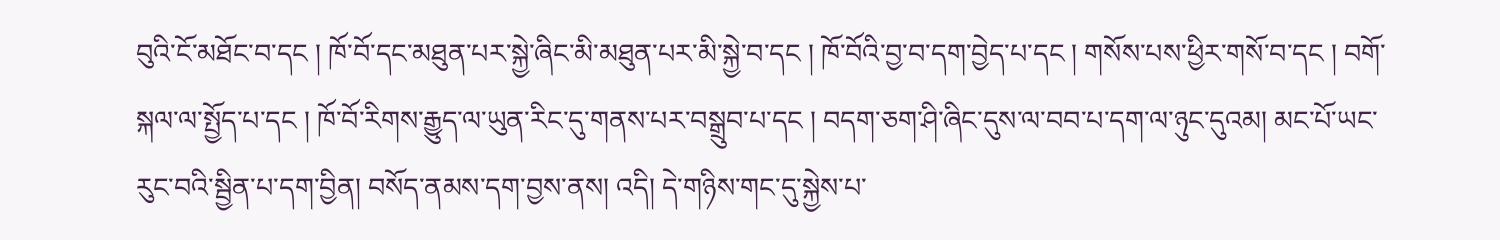བུའི་ངོ་མཐོང་བ་དང ། ཁོ་བོ་དང་མཐུན་པར་སྐྱེ་ཞིང་མི་མཐུན་པར་མི་སྐྱེ་བ་དང ། ཁོ་བོའི་བྱ་བ་དག་བྱེད་པ་དང ། གསོས་པས་ཕྱིར་གསོ་བ་དང ། བགོ་སྐལ་ལ་སྤྱོད་པ་དང ། ཁོ་བོ་རིགས་རྒྱུད་ལ་ཡུན་རིང་དུ་གནས་པར་བསྒྲུབ་པ་དང ། བདག་ཅག་ཤི་ཞིང་དུས་ལ་བབ་པ་དག་ལ་ཉུང་དུའམ། མང་པོ་ཡང་རུང་བའི་སྦྱིན་པ་དག་བྱིན། བསོད་ནམས་དག་བྱས་ནས། འདི། དེ་གཉིས་གང་དུ་སྐྱེས་པ་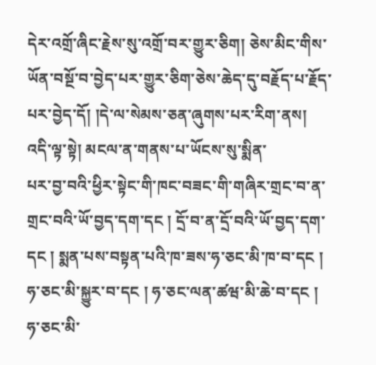དེར་འགྲོ་ཞིང་རྗེས་སུ་འགྲོ་བར་གྱུར་ཅིག། ཅེས་མིང་གིས་ཡོན་བསྔོ་བ་བྱེད་པར་གྱུར་ཅིག་ཅེས་ཆེད་དུ་བརྗོད་པ་རྗོད་པར་བྱེད་དོ། །དེ་ལ་སེམས་ཅན་ཞུགས་པར་རིག་ནས། འདི་ལྟ་སྟེ། མངལ་ན་གནས་པ་ཡོངས་སུ་སྨིན་
པར་བྱ་བའི་ཕྱིར་སྟེང་གི་ཁང་བཟང་གི་གཞིར་གྲང་བ་ན་གྲང་བའི་ཡོ་བྱད་དག་དང ། དྲོ་བ་ན་དྲོ་བའི་ཡོ་བྱད་དག་དང ། སྨན་པས་བསྟན་པའི་ཁ་ཟས་ཧ་ཅང་མི་ཁ་བ་དང ། ཧ་ཅང་མི་སྐྱུར་བ་དང ། ཧ་ཅང་ལན་ཚཝ་མི་ཆེ་བ་དང ། ཧ་ཅང་མི་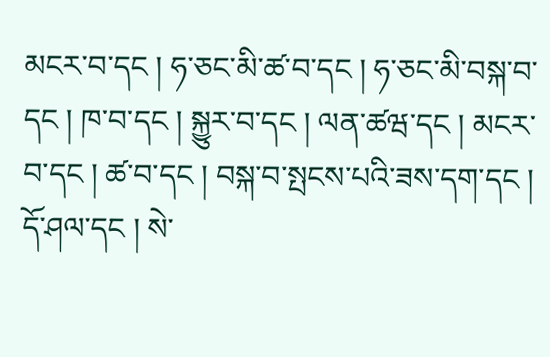མངར་བ་དང ། ཧ་ཅང་མི་ཚ་བ་དང ། ཧ་ཅང་མི་བསྐ་བ་དང ། ཁ་བ་དང ། སྐྱུར་བ་དང ། ལན་ཚཝ་དང ། མངར་བ་དང ། ཚ་བ་དང ། བསྐ་བ་སྤངས་པའི་ཟས་དག་དང ། དོ་ཤལ་དང ། སེ་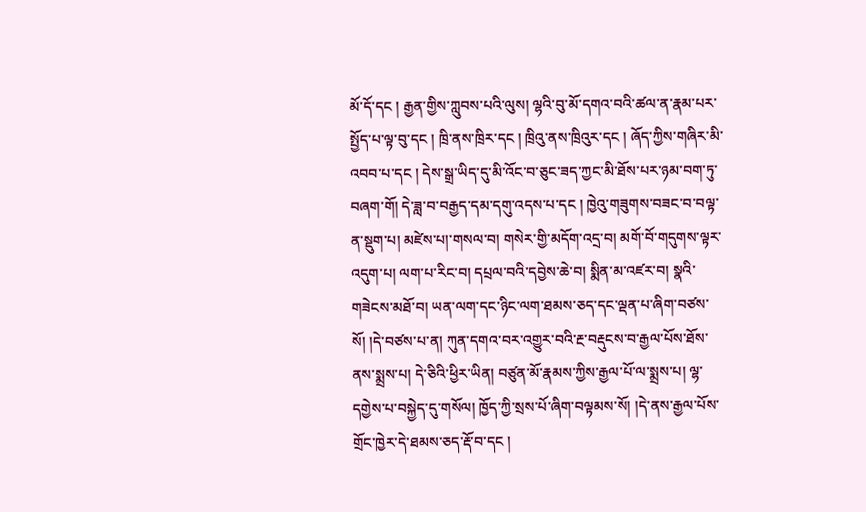མོ་དོ་དང ། རྒྱན་གྱིས་ཀླུབས་པའི་ལུས། ལྷའི་བུ་མོ་དགའ་བའི་ཚལ་ན་རྣམ་པར་སྤྱོད་པ་ལྟ་བུ་དང ། ཁྲི་ནས་ཁྲིར་དང ། ཁྲིའུ་ནས་ཁྲིའུར་དང ། ཞོད་ཀྱིས་གཞིར་མི་འབབ་པ་དང ། དེས་སྒྲ་ཡིད་དུ་མི་འོང་བ་ཅུང་ཟད་ཀྱང་མི་ཐོས་པར་ཉམ་བག་ཏུ་བཞག་གོ། དེ་ཟླ་བ་བརྒྱད་དམ་དགུ་འདས་པ་དང ། ཁྱེའུ་གཟུགས་བཟང་བ་བལྟ་ན་སྡུག་པ། མཛེས་པ།་གསལ་བ། གསེར་གྱི་མདོག་འདྲ་བ། མགོ་བོ་གདུགས་ལྟར་འདུག་པ། ལག་པ་རིང་བ། དཔྲལ་བའི་དབྱེས་ཆེ་བ། སྨིན་མ་འཛར་བ། སྣའི་གཟེངས་མཐོ་བ། ཡན་ལག་དང་ཉིང་ལག་ཐམས་ཅད་དང་ལྡན་པ་ཞིག་བཙས་སོ། །དེ་བཙས་པ་ན། ཀུན་དགའ་བར་འགྱུར་བའི་རྔ་བརྡུངས་བ་རྒྱལ་པོས་ཐོས་ནས་སྨྲས་པ། དེ་ཅིའི་ཕྱིར་ཡིན། བཙུན་མོ་རྣམས་ཀྱིས་རྒྱལ་པོ་ལ་སྨྲས་པ། ལྷ་དགྱེས་པ་བསྐྱེད་དུ་གསོལ། ཁྱོད་ཀྱི་སྲས་པོ་ཞིག་བལྟམས་སོ། །དེ་ནས་རྒྱལ་པོས་གྲོང་ཁྱེར་དེ་ཐམས་ཅད་རྡོ་བ་དང །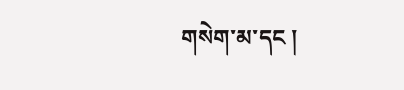གསེག་མ་དང །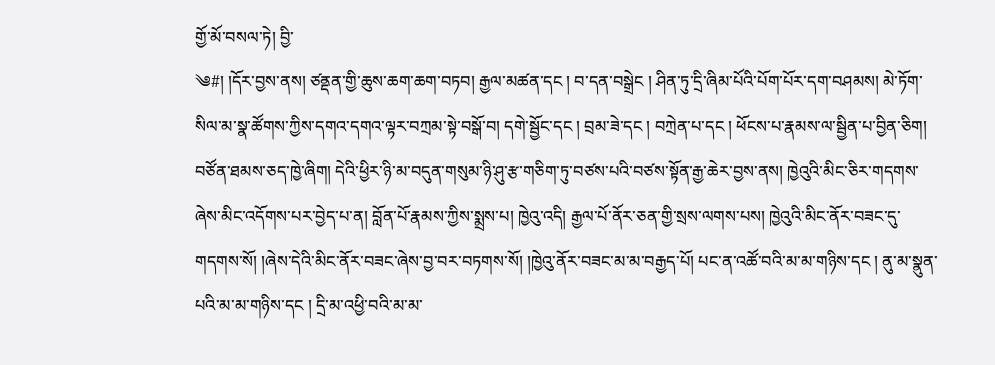གྱོ་མོ་བསལ་ཏེ། བྱི་
༄#། །དོར་བྱས་ནས། ཙནྡན་གྱི་ཆུས་ཆག་ཆག་བཏབ། རྒྱལ་མཚན་དང ། བ་དན་བསྒྲེང ། ཤིན་ཏུ་དྲི་ཞིམ་པོའི་པོག་པོར་དག་བཤམས། མེ་ཏོག་སིལ་མ་སྣ་ཚོགས་ཀྱིས་དགའ་དགའ་ལྟར་བཀྲམ་སྟེ་བསྒོ་བ། དགེ་སྦྱོང་དང ། བྲམ་ཟེ་དང ། བཀྲེན་པ་དང ། ཕོངས་པ་རྣམས་ལ་སྦྱིན་པ་བྱིན་ཅིག། བཙོན་ཐམས་ཅད་ཁྱེ་ཞིག། དེའི་ཕྱིར་ཉི་མ་བདུན་གསུམ་ཉི་ཤུ་རྩ་གཅིག་ཏུ་བཙས་པའི་བཙས་སྟོན་རྒྱ་ཆེར་བྱས་ནས། ཁྱེའུའི་མིང་ཅིར་གདགས་ཞེས་མིང་འདོགས་པར་བྱེད་པ་ན། བློན་པོ་རྣམས་ཀྱིས་སྨྲས་པ། ཁྱེའུ་འདི། རྒྱལ་པོ་ནོར་ཅན་གྱི་སྲས་ལགས་པས། ཁྱེའུའི་མིང་ནོར་བཟང་དུ་གདགས་སོ། །ཞེས་དེའི་མིང་ནོར་བཟང་ཞེས་བྱ་བར་བཏགས་སོ། །ཁྱེའུ་ནོར་བཟང་མ་མ་བརྒྱད་པོ། པང་ན་འཚོ་བའི་མ་མ་གཉིས་དང ། ནུ་མ་སྣུན་པའི་མ་མ་གཉིས་དང ། དྲི་མ་འཕྱི་བའི་མ་མ་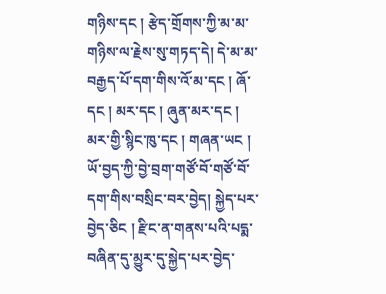གཉིས་དང ། རྩེད་གྲོགས་ཀྱི་མ་མ་གཉིས་ལ་རྗེས་སུ་གཏད་དེ། དེ་མ་མ་བརྒྱད་པོ་དག་གིས་འོ་མ་དང ། ཞོ་དང ། མར་དང ། ཞུན་མར་དང ། མར་གྱི་སྙིང་ཁུ་དང ། གཞན་ཡང ། ཡོ་བྱད་ཀྱི་བྱེ་བྲག་གཙོ་བོ་གཙོ་བོ་དག་གིས་བསྲིང་བར་བྱེད། སྐྱེད་པར་བྱེད་ཅིང ། རྫིང་ན་གནས་པའི་པདྨ་བཞིན་དུ་མྱུར་དུ་སྐྱེད་པར་བྱེད་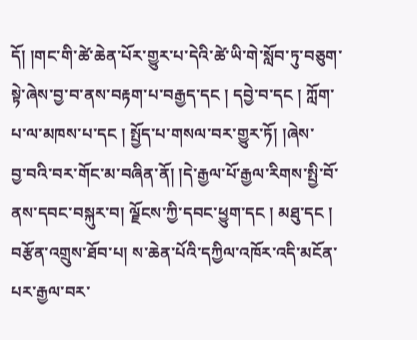དོ། །གང་གི་ཚེ་ཆེན་པོར་གྱུར་པ་དེའི་ཚེ་ཡི་གེ་སློབ་ཏུ་བཅུག་སྟེ་ཞེས་བྱ་བ་ནས་བརྟག་པ་བརྒྱད་དང ། དབྱེ་བ་དང ། ཀློག་པ་ལ་མཁས་པ་དང ། སྤྱོད་པ་གསལ་བར་གྱུར་ཏོ། །ཞེས་
བྱ་བའི་བར་གོང་མ་བཞིན་ནོ། །དེ་རྒྱལ་པོ་རྒྱལ་རིགས་སྤྱི་བོ་ནས་དབང་བསྐུར་བ། ལྗོངས་ཀྱི་དབང་ཕྱུག་དང ། མཐུ་དང ། བརྩོན་འགྲུས་ཐོབ་པ། ས་ཆེན་པོའི་དཀྱིལ་འཁོར་འདི་མངོན་པར་རྒྱལ་བར་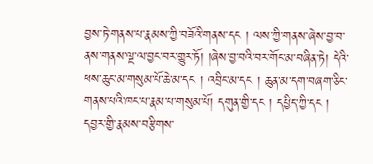བྱས་ཏེ་གནས་པ་རྣམས་ཀྱི་བཟོའི་གནས་དང ། ལས་ཀྱི་གནས་ཞེས་བྱ་བ་ནས་གནས་ལྔ་ལ་བྱང་བར་གྱུར་ཏོ། །ཞེས་བྱ་བའི་བར་གོང་མ་བཞིན་ཏེ། དེའི་ཕས་ཆུང་མ་གསུམ་པོ་ཆེ་མ་དང ། འབྲིང་མ་དང ། ཆུན་མ་དག་བཞག་ཅིང་གནས་པའི་ཁང་པ་རྣམ་པ་གསུམ་པོ། དགུན་གྱི་དང ། དཔྱིད་ཀྱི་དང ། དབྱར་གྱི་རྣམས་བརྩིགས་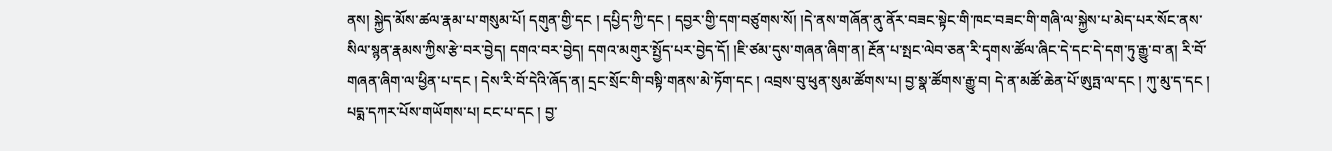ནས། སྐྱེད་མོས་ཚལ་རྣམ་པ་གསུམ་པོ། དགུན་གྱི་དང ། དཔྱིད་ཀྱི་དང ། དབྱར་གྱི་དག་བཙུགས་སོ། །དེ་ནས་གཞོན་ནུ་ནོར་བཟང་སྟེང་གི་ཁང་བཟང་གི་གཞི་ལ་སྐྱེས་པ་མེད་པར་སོང་ནས་སིལ་སྙན་རྣམས་ཀྱིས་རྩེ་བར་བྱེད། དགའ་བར་བྱེད། དགའ་མགུར་སྤྱོད་པར་བྱེད་དོ། །ཇི་ཙམ་དུས་གཞན་ཞིག་ན། རྔོན་པ་སྤང་ལེབ་ཅན་རི་དྭགས་ཚོལ་ཞིང་དེ་དང་དེ་དག་ཏུ་རྒྱུ་བ་ན། རི་བོ་གཞན་ཞིག་ལ་ཕྱིན་པ་དང ། དེས་རི་བོ་དེའི་ཞོད་ན། དྲང་སྲོང་གི་བསྟི་གནས་མེ་ཏོག་དང ། འབྲས་བུ་ཕུན་སུམ་ཚོགས་པ། བྱ་སྣ་ཚོགས་རྒྱུ་བ། དེ་ན་མཚོ་ཆེན་པོ་ཨུཏྤ་ལ་དང ། ཀུ་མུ་ད་དང ། པདྨ་དཀར་པོས་གཡོགས་པ། ངང་པ་དང ། བྱ་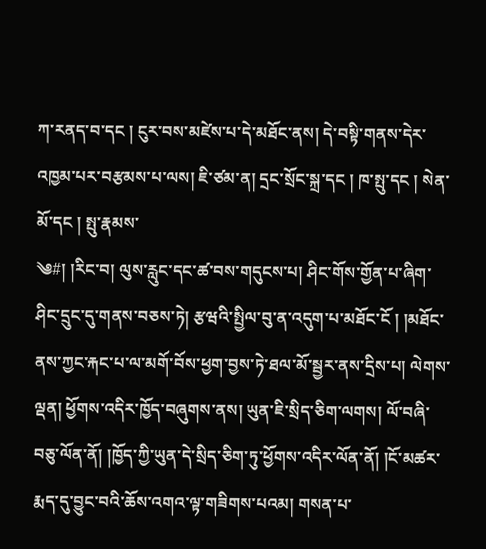ཀ་རནད་བ་དང ། ངུར་བས་མཛེས་པ་དེ་མཐོང་ནས། དེ་བསྟི་གནས་དེར་འཁྱམ་པར་བརྩམས་པ་ལས། ཇི་ཙམ་ན། དྲང་སྲོང་སྐྲ་དང ། ཁ་སྤུ་དང ། སེན་མོ་དང ། སྤུ་རྣམས་
༄#། །རིང་བ། ལུས་རླུང་དང་ཚ་བས་གདུངས་པ། ཤིང་གོས་གྱོན་པ་ཞིག་ཤིང་དྲུང་དུ་གནས་བཅས་ཏེ། རྩཝའི་སྤྱིལ་བུ་ན་འདུག་པ་མཐོང་ངོ ། །མཐོང་ནས་ཀྱང་རྐང་པ་ལ་མགོ་བོས་ཕྱག་བྱས་ཏེ་ཐལ་མོ་སྦྱར་ནས་དྲིས་པ། ལེགས་ལྡན། ཕྱོགས་འདིར་ཁྱོད་བཞུགས་ནས། ཡུན་ཇི་སྲིད་ཅིག་ལགས། ལོ་བཞི་བཅུ་ལོན་ནོ། །ཁྱོད་ཀྱི་ཡུན་དེ་སྲིད་ཅིག་ཏུ་ཕྱོགས་འདིར་ལོན་ནོ། །ངོ་མཚར་རྨད་དུ་བྱུང་བའི་ཆོས་འགའ་ལྟ་གཟིགས་པའམ། གསན་པ་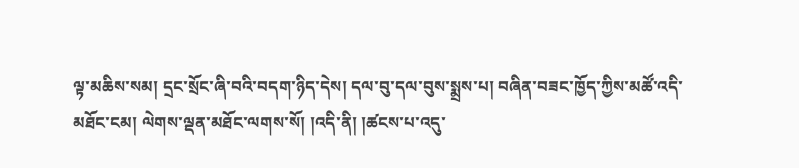ལྟ་མཆིས་སམ། དྲང་སྲོང་ཞི་བའི་བདག་ཉིད་དེས། དལ་བུ་དལ་བུས་སྨྲས་པ། བཞིན་བཟང་ཁྱོད་ཀྱིས་མཚོ་འདི་མཐོང་ངམ། ལེགས་ལྡན་མཐོང་ལགས་སོ། །འདི་ནི། །ཚངས་པ་འདུ་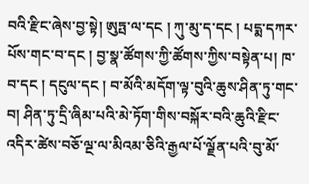བའི་རྫིང་ཞེས་བྱ་སྟེ། ཨུཏྤ་ལ་དང ། ཀུ་མུ་ད་དང ། པདྨ་དཀར་པོས་གང་བ་དང ། བྱ་སྣ་ཚོགས་ཀྱི་ཚོགས་ཀྱིས་བསྟེན་པ། ཁ་བ་དང ། དངུལ་དང ། བ་མོའི་མདོག་ལྟ་བུའི་ཆུས་ཤིན་ཏུ་གང་བ། ཤིན་ཏུ་དྲི་ཞིམ་པའི་མེ་ཏོག་གིས་བསྐོར་བའི་ཆུའི་རྫིང་འདིར་ཚེས་བཅོ་ལྔ་ལ་མིའམ་ཅིའི་རྒྱལ་པོ་ལྗོན་པའི་བུ་མོ་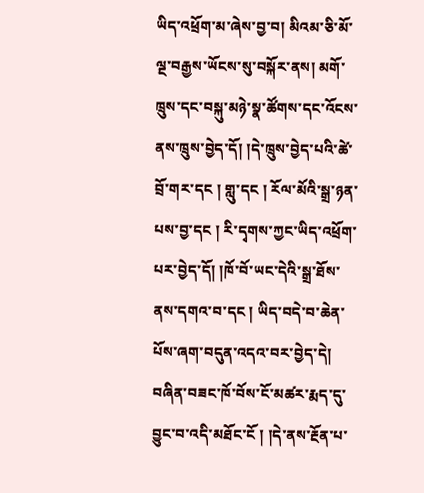ཡིད་འཕྲོག་མ་ཞེས་བྱ་བ། མིའམ་ཅི་མོ་ལྔ་བརྒྱས་ཡོངས་སུ་བསྐོར་ནས། མགོ་ཁྲུས་དང་བསྐུ་མཉེ་སྣ་ཚོགས་དང་འོངས་ནས་ཁྲུས་བྱེད་དོ། །དེ་ཁྲུས་བྱེད་པའི་ཚེ་བྲོ་གར་དང ། གླུ་དང ། རོལ་མོའི་སྒྲ་ཉན་པས་བྱ་དང ། རི་དྭགས་ཀྱང་ཡིད་འཕྲོག་པར་བྱེད་དོ། །ཁོ་བོ་ཡང་དེའི་སྒྲ་ཐོས་ནས་དགའ་བ་དང ། ཡིད་བདེ་བ་ཆེན་པོས་ཞག་བདུན་འདའ་བར་བྱེད་དེ།
བཞིན་བཟང་ཁོ་བོས་ངོ་མཚར་རྨད་དུ་བྱུང་བ་འདི་མཐོང་ངོ ། །དེ་ནས་རྔོན་པ་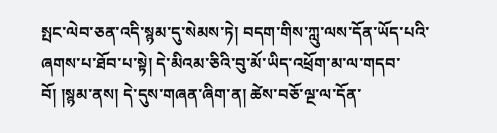སྤང་ལེབ་ཅན་འདི་སྙམ་དུ་སེམས་ཏེ། བདག་གིས་ཀླུ་ལས་དོན་ཡོད་པའི་ཞགས་པ་ཐོབ་པ་སྟེ། དེ་མིའམ་ཅིའི་བུ་མོ་ཡིད་འཕྲོག་མ་ལ་གདབ་བོ། །སྙམ་ནས། དེ་དུས་གཞན་ཞིག་ན། ཚེས་བཅོ་ལྔ་ལ་དོན་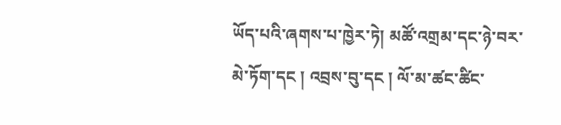ཡོད་པའི་ཞགས་པ་ཁྱེར་ཏེ། མཚོ་འགྲམ་དང་ཉེ་བར་མེ་ཏོག་དང ། འབྲས་བུ་དང ། ལོ་མ་ཚང་ཚིང་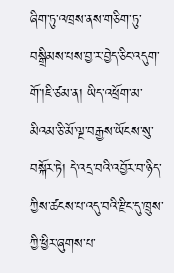ཞིག་ཏུ་འཁྲས་ནས་གཅིག་ཏུ་བསྒྲིམས་པས་བྱ་ར་བྱེད་ཅིང་འདུག་གོ་།ཇི་ཙམ་ན། ཡིད་འཕྲོག་མ་མིའམ་ཅི་མོ་ལྔ་བརྒྱས་ཡོངས་སུ་བསྐོར་ཏེ། དེ་འདྲ་བའི་འབྱོར་བ་ཉིད་ཀྱིས་ཚངས་པ་འདུ་བའི་རྫིང་དུ་ཁྲུས་ཀྱི་ཕྱིར་ཞུགས་པ་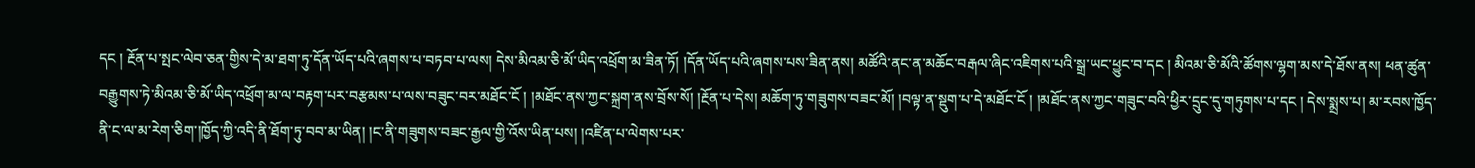དང ། རྔོན་པ་སྤང་ལེབ་ཅན་གྱིས་དེ་མ་ཐག་ཏུ་དོན་ཡོད་པའི་ཞགས་པ་བཏབ་པ་ལས། དེས་མིའམ་ཅི་མོ་ཡིད་འཕྲོག་མ་ཟིན་ཏོ། །དོན་ཡོད་པའི་ཞགས་པས་ཟིན་ནས། མཚོའི་ནང་ན་མཆོང་བརྒལ་ཞིང་འཇིགས་པའི་སྒྲ་ཡང་ཕྱུང་བ་དང ། མིའམ་ཅི་མོའི་ཚོགས་ལྷག་མས་དེ་ཐོས་ནས། ཕན་ཚུན་བརྒྱུགས་ཏེ་མིའམ་ཅི་མོ་ཡིད་འཕྲོག་མ་ལ་བརྟག་པར་བརྩམས་པ་ལས་བཟུང་བར་མཐོང་ངོ ། །མཐོང་ནས་ཀྱང་སྐྲག་ནས་བྲོས་སོ། །རྔོན་པ་དེས། མཆོག་ཏུ་གཟུགས་བཟང་མོ། །བལྟ་ན་སྡུག་པ་དེ་མཐོང་ངོ ། །མཐོང་ནས་ཀྱང་གཟུང་བའི་ཕྱིར་དྲུང་དུ་གཏུགས་པ་དང ། དེས་སྨྲས་པ། མ་རབས་ཁྱོད་ནི་ང་ལ་མ་རེག་ཅིག་།ཁྱོད་ཀྱི་འདི་ནི་ཐོག་ཏུ་བབ་མ་ཡིན། །ང་ནི་གཟུགས་བཟང་རྒྱལ་གྱི་འོས་ཡིན་པས། །འཛིན་པ་ལེགས་པར་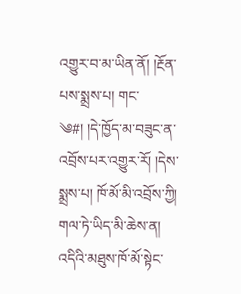འགྱུར་བ་མ་ཡིན་ནོ། །རྔོན་པས་སྨྲས་པ། གང་
༄#། །དེ་ཁྱོད་མ་བཟུང་ན་འབྲོས་པར་འགྱུར་རོ། །དེས་སྨྲས་པ། ཁོ་མོ་མི་འབྲོས་ཀྱི། གལ་ཏེ་ཡིད་མི་ཆེས་ན། འདིའི་མཐུས་ཁོ་མོ་སྟེང་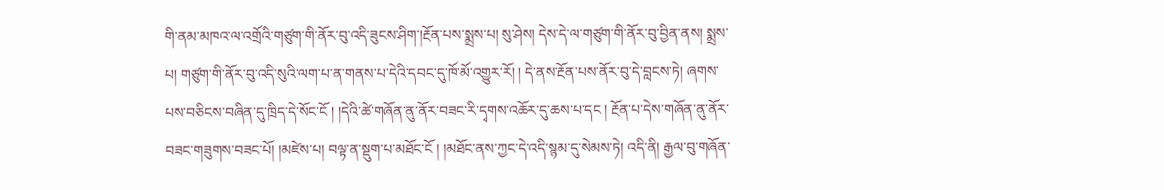གི་ནམ་མཁའ་ལ་འགྲོའི་གཙུག་གི་ནོར་བུ་འདི་ཟུངས་ཤིག་།རྔོན་པས་སྨྲས་པ། སུ་ཤེས། དེས་དེ་ལ་གཙུག་གི་ནོར་བུ་བྱིན་ནས། སྨྲས་པ། གཙུག་གི་ནོར་བུ་འདི་སུའི་ལག་པ་ན་གནས་པ་དེའི་དབང་དུ་ཁོ་མོ་འགྱུར་རོ། ། དེ་ནས་རྔོན་པས་ནོར་བུ་དེ་བླངས་ཏེ། ཞགས་པས་བཅིངས་བཞིན་དུ་ཁྲིད་དེ་སོང་ངོ ། །དེའི་ཚེ་གཞོན་ནུ་ནོར་བཟང་རི་དྭགས་འཆོར་དུ་ཆས་པ་དང ། རྔོན་པ་དེས་གཞོན་ནུ་ནོར་བཟང་གཟུགས་བཟང་པོ། །མཛེས་པ། བལྟ་ན་སྡུག་པ་མཐོང་ངོ ། །མཐོང་ནས་ཀྱང་དེ་འདི་སྙམ་དུ་སེམས་ཏེ། འདི་ནི། རྒྱལ་བུ་གཞོན་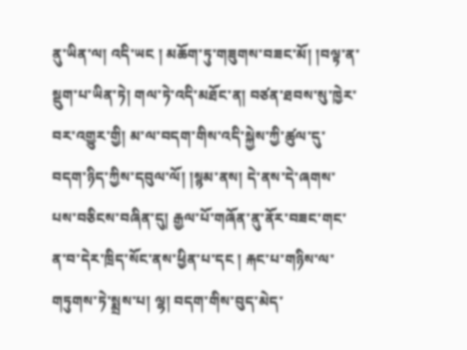ནུ་ཡིན་ལ། འདི་ཡང ། མཆོག་ཏུ་གཟུགས་བཟང་མོ། །བལྟ་ན་སྡུག་པ་ཡིན་ཏེ། གལ་ཏེ་འདི་མཐོང་ན། བཙན་ཐབས་སུ་ཁྱེར་བར་འགྱུར་གྱི། མ་ལ་བདག་གིས་འདི་སྐྱེས་ཀྱི་ཚུལ་དུ་བདག་ཉིད་ཀྱིས་དབུལ་ལོ། །སྙམ་ནས། དེ་ནས་དེ་ཞགས་པས་བཅིངས་བཞིན་དུ། རྒྱལ་པོ་གཞོན་ནུ་ནོར་བཟང་གང་ན་བ་དེར་ཁྲིད་སོང་ནས་ཕྱིན་པ་དང ། རྐང་པ་གཉིས་ལ་གཏུགས་ཏེ་སྨྲས་པ། ལྷ། བདག་གིས་བུད་མེད་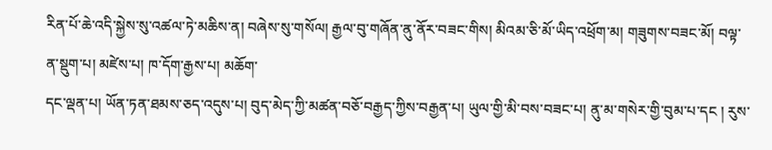རིན་པོ་ཆེ་འདི་སྐྱེས་སུ་འཚལ་ཏེ་མཆིས་ན། བཞེས་སུ་གསོལ། རྒྱལ་བུ་གཞོན་ནུ་ནོར་བཟང་གིས། མིའམ་ཅི་མོ་ཡིད་འཕྲོག་མ། གཟུགས་བཟང་མོ། བལྟ་ན་སྡུག་པ། མཛེས་པ། ཁ་དོག་རྒྱས་པ། མཆོག་
དང་ལྡན་པ། ཡོན་ཏན་ཐམས་ཅད་འདུས་པ། བུད་མེད་ཀྱི་མཚན་བཅོ་བརྒྱད་ཀྱིས་བརྒྱན་པ། ཡུལ་གྱི་མི་བས་བཟང་པ། ནུ་མ་གསེར་གྱི་བུམ་པ་དང ། རུས་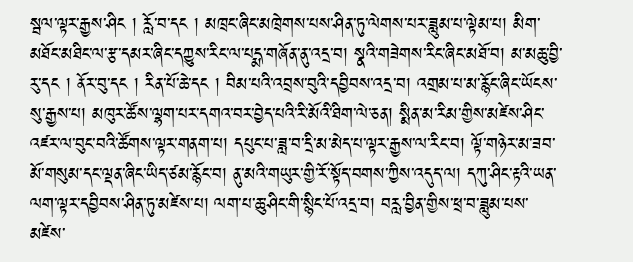སྦལ་ལྟར་རྒྱས་ཤིང ། རློ་བ་དང ། མཁྲང་ཞིང་མཁྲེགས་པས་ཤིན་ཏུ་ལེགས་པར་ཟླུམ་པ་ལྟེམ་པ། མིག་མཐོང་མཐིང་ལ་རྩ་དམར་ཞིང་དཀྱུས་རིང་ལ་པདྨ་གཞོན་ནུ་འདྲ་བ། སྣའི་གཟེགས་རིང་ཞིང་མཐོ་བ། མ་མཆུ་བྱི་རུ་དང ། ནོར་བུ་དང ། རིན་པོ་ཆེ་དང ། བིམ་པའི་འབྲས་བུའི་དབྱིབས་འདྲ་བ། འགྲམ་པ་མ་རྙོང་ཞིང་ཡོངས་སུ་རྒྱས་པ། མཁུར་ཚོས་ལྷག་པར་དགའ་བར་བྱེད་པའི་རི་མོའི་ཐིག་ལེ་ཅན། སྨིན་མ་རིམ་གྱིས་མཛེས་ཤིང་འཛར་ལ་བུང་བའི་ཚོགས་ལྟར་གནག་པ། དཔུང་པ་ཟླ་བ་དྲི་མ་མེད་པ་ལྟར་རྒྱས་ལ་རིང་བ། ལྟོ་གཉེར་མ་ཟབ་མོ་གསུམ་དང་ལྡན་ཞིང་ཡིད་ཙམ་རྙོང་བ། ནུ་མའི་གཡུར་གྱི་རོ་སྟོད་བགས་ཀྱིས་འདུད་ལ། དཀུ་ཤིང་རྟའི་ཡན་ལག་ལྟར་དབྱིབས་ཤིན་ཏུ་མཛེས་པ། ལག་པ་ཆུ་ཤིང་གི་སྙིང་པོ་འདྲ་བ། བརླ་བྱིན་གྱིས་ཕྲ་བ་ཟླུམ་པས་མཛེས་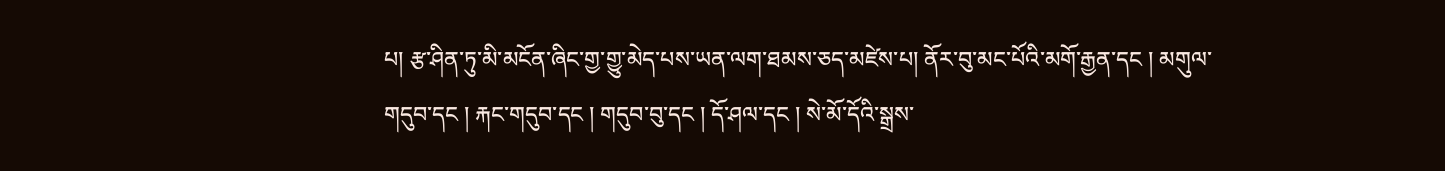པ། རྩ་ཤིན་ཏུ་མི་མངོན་ཞིང་གྱ་གྱུ་མེད་པས་ཡན་ལག་ཐམས་ཅད་མཛེས་པ། ནོར་བུ་མང་པོའི་མགོ་རྒྱན་དང ། མགུལ་གདུབ་དང ། རྐང་གདུབ་དང ། གདུབ་བུ་དང ། དོ་ཤལ་དང ། སེ་མོ་དོའི་སྒྲས་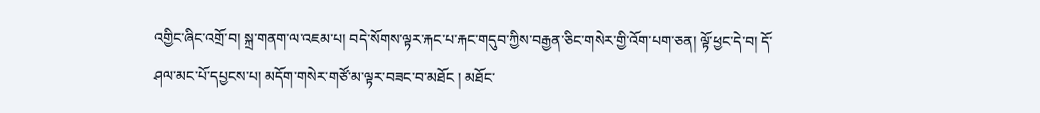འགྱིང་ཞིང་འགྲོ་བ། སྐྲ་གནག་ལ་འཇམ་པ། བདེ་སོགས་ལྟར་རྐང་པ་རྐང་གདུབ་ཀྱིས་བརྒྱན་ཅིང་གསེར་གྱི་འོག་པག་ཅན། ལྟོ་ཕྱང་དེ་བ། དོ་ཤལ་མང་པོ་དཔྱངས་པ། མདོག་གསེར་གཙོ་མ་ལྟར་བཟང་བ་མཐོང ། མཐོང་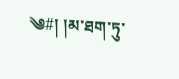༄#། །མ་ཐག་ཏུ་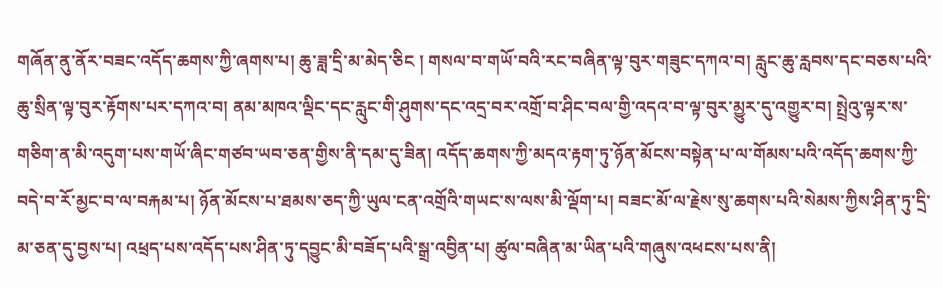གཞོན་ནུ་ནོར་བཟང་འདོད་ཆགས་ཀྱི་ཞགས་པ། ཆུ་ཟླ་དྲི་མ་མེད་ཅིང ། གསལ་བ་གཡོ་བའི་རང་བཞིན་ལྟ་བུར་གཟུང་དཀའ་བ། རླུང་ཆུ་རླབས་དང་བཅས་པའི་ཆུ་སྲིན་ལྟ་བུར་རྟོགས་པར་དཀའ་བ། ནམ་མཁའ་ལྡིང་དང་རླུང་གི་ཤུགས་དང་འདྲ་བར་འགྲོ་བ་ཤིང་བལ་གྱི་འདའ་བ་ལྟ་བུར་མྱུར་དུ་འགྱུར་བ། སྤྲེའུ་ལྟར་ས་གཅིག་ན་མི་འདུག་པས་གཡོ་ཞིང་གཙབ་ཡབ་ཅན་གྱིས་ནི་དམ་དུ་ཟིན། འདོད་ཆགས་ཀྱི་མདའ་རྟག་ཏུ་ཉོན་མོངས་བསྟེན་པ་ལ་གོམས་པའི་འདོད་ཆགས་ཀྱི་བདེ་བ་རོ་མྱང་བ་ལ་བརྐམ་པ། ཉོན་མོངས་པ་ཐམས་ཅད་ཀྱི་ཡུལ་ངན་འགྲོའི་གཡང་ས་ལས་མི་ལྡོག་པ། བཟང་མོ་ལ་རྗེས་སུ་ཆགས་པའི་སེམས་ཀྱིས་ཤིན་ཏུ་དྲི་མ་ཅན་དུ་བྱས་པ། འཕྲད་པས་འདོད་པས་ཤིན་ཏུ་དབྱུང་མི་བཟོད་པའི་སྒྲ་འབྱིན་པ། ཚུལ་བཞིན་མ་ཡིན་པའི་གཞུས་འཕངས་པས་ནི།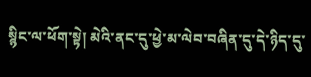སྙིང་ལ་ཕོག་སྟེ། མེའི་ནང་དུ་ཕྱེ་མ་ལེབ་བཞིན་དུ་དེ་ཉིད་དུ་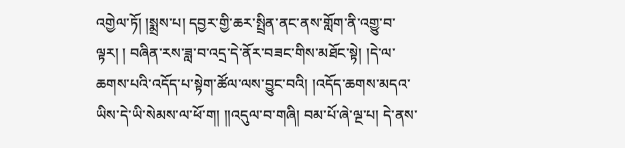འགྱེལ་ཏོ། །སྨྲས་པ། དབྱར་གྱི་ཆར་སྤྲིན་ནང་ནས་གློག་ནི་འགྱུ་བ་ལྟར། ། བཞིན་རས་ཟླ་བ་འདྲ་དེ་ནོར་བཟང་གིས་མཐོང་སྟེ། །དེ་ལ་ཆགས་པའི་འདོད་པ་སྟེག་ཚོལ་ལས་བྱུང་བའི། །འདོད་ཆགས་མདའ་ཡིས་དེ་ཡི་སེམས་ལ་ཕོ་ག། །།འདུལ་བ་གཞི། བམ་པོ་ཞེ་ལྔ་པ། དེ་ནས་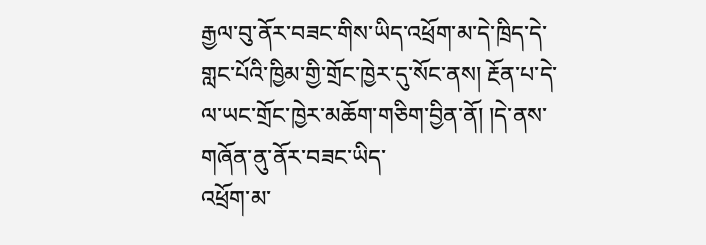རྒྱལ་བུ་ནོར་བཟང་གིས་ཡིད་འཕྲོག་མ་དེ་ཁྲིད་དེ་གླང་པོའི་ཁྱིམ་གྱི་གྲོང་ཁྱེར་དུ་སོང་ནས། རྔོན་པ་དེ་ལ་ཡང་གྲོང་ཁྱེར་མཆོག་གཅིག་བྱིན་ནོ། །དེ་ནས་གཞོན་ནུ་ནོར་བཟང་ཡིད་
འཕྲོག་མ་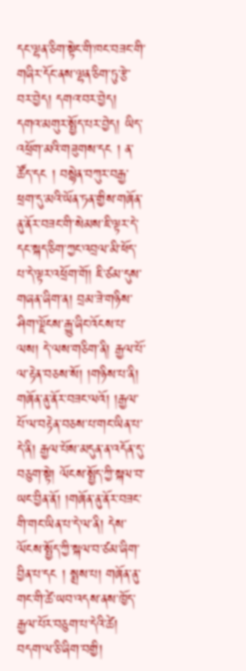དང་ལྷན་ཅིག་སྟེང་གི་ཁང་བཟང་གི་གཞིར་དོང་ནས་ལྷན་ཅིག་ཏུ་རྩེ་བར་བྱེད། དགའ་བར་བྱེད། དགའ་མགུར་སྤྱོད་པར་བྱེད། ཡིད་འཕྲོག་མའི་གཟུགས་དང ། ན་ཚོད་དང ། བསྙེན་བཀུར་བརྒྱ་ཕྲག་དུ་མའི་ཡོན་ཏན་གྱིས་གཞོན་ནུ་ནོར་བཟང་གི་སེམས་ཇི་ལྟར་དེ་དང་སྐད་ཅིག་ཀྱང་འབྲལ་མི་ཕོད་པ་དེ་ལྟར་འཕྲོག་གོ། ཇི་ཙམ་དུས་གཞན་ཞིག་ན། བྲམ་ཟེ་གཉིས་ཤིག་ལྗོངས་རྒྱུ་ཞིང་འོངས་པ་ལས། དེ་ལས་གཅིག་ནི། རྒྱལ་པོ་ལ་རྟེན་བཅས་སོ། །གཉིས་པ་ནི། གཞོན་ནུ་ནོར་བཟང་ལའོ། །རྒྱལ་པོ་ལ་བརྟེན་བཅས་པ་གང་ཡིན་པ་དེ་ནི། རྒྱལ་པོས་མདུན་ན་འདོན་དུ་བཅུག་སྟེ། ལོངས་སྤྱོད་ཀྱི་སྐལ་བ་ཡང་བྱིན་ནོ། །གཞོན་ནུ་ནོར་བཟང་གི་གང་ཡིན་པ་དེ་ལ་ནི། དེས་ལོངས་སྤྱོད་ཀྱི་སྐལ་བ་ཙམ་ཞིག་བྱིན་པ་དང ། སྨྲས་པ། གཞོན་ནུ་གང་གི་ཚེ་ཡབ་འདས་ནས་ཁྱོད་རྒྱལ་པོར་བཅུག་པ་དེའི་ཚེ། བདག་ལ་ཅི་ཞིག་བགྱི།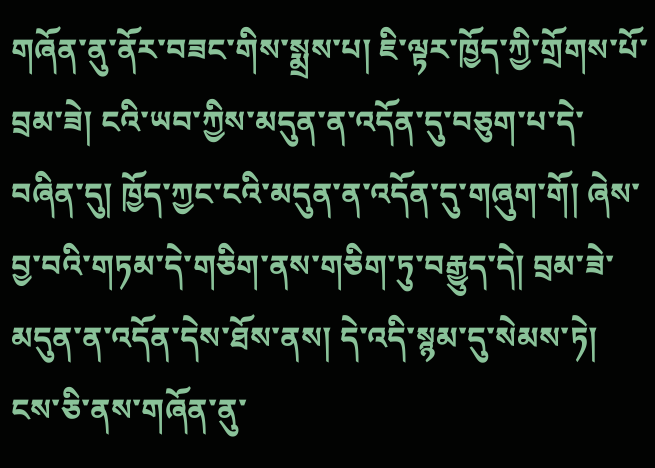གཞོན་ནུ་ནོར་བཟང་གིས་སྨྲས་པ། ཇི་ལྟར་ཁྱོད་ཀྱི་གྲོགས་པོ་བྲམ་ཟེ། ངའི་ཡབ་ཀྱིས་མདུན་ན་འདོན་དུ་བཅུག་པ་དེ་བཞིན་དུ། ཁྱོད་ཀྱང་ངའི་མདུན་ན་འདོན་དུ་གཞུག་གོ། ཞེས་བྱ་བའི་གཏམ་དེ་གཅིག་ནས་གཅིག་ཏུ་བརྒྱུད་དེ། བྲམ་ཟེ་མདུན་ན་འདོན་དེས་ཐོས་ནས། དེ་འདི་སྙམ་དུ་སེམས་ཏེ། ངས་ཅི་ནས་གཞོན་ནུ་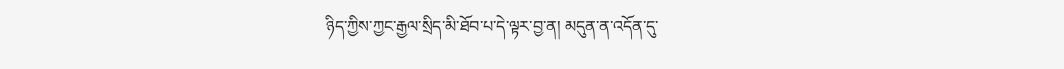ཉིད་ཀྱིས་ཀྱང་རྒྱལ་སྲིད་མི་ཐོབ་པ་དེ་ལྟར་བྱ་ན། མདུན་ན་འདོན་དུ་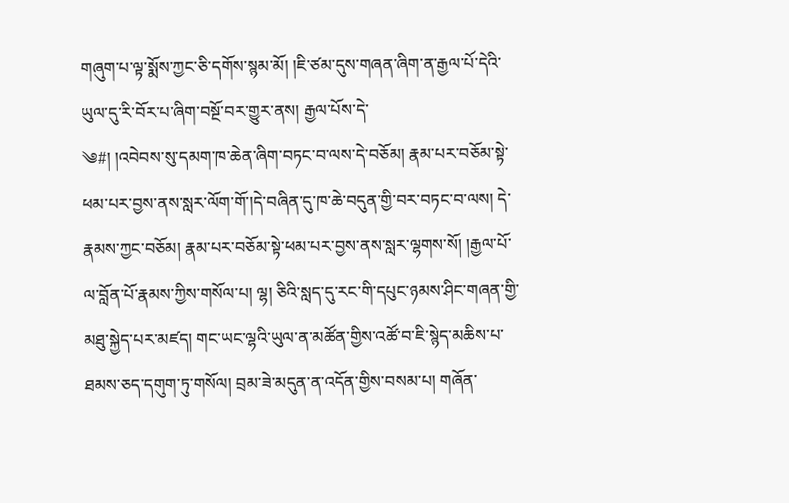གཞུག་པ་ལྟ་སྨོས་ཀྱང་ཅི་དགོས་སྙམ་མོ། །ཇི་ཙམ་དུས་གཞན་ཞིག་ན་རྒྱལ་པོ་དེའི་ཡུལ་དུ་རི་བོར་པ་ཞིག་བསྔོ་བར་གྱུར་ནས། རྒྱལ་པོས་དེ་
༄#། །འབེབས་སུ་དམག་ཁ་ཆེན་ཞིག་བཏང་བ་ལས་དེ་བཅོམ། རྣམ་པར་བཅོམ་སྟེ་ཕམ་པར་བྱས་ནས་སླར་ལོག་གོ་།དེ་བཞིན་དུ་ཁ་ཆེ་བདུན་གྱི་བར་བཏང་བ་ལས། དེ་རྣམས་ཀྱང་བཅོམ། རྣམ་པར་བཅོམ་སྟེ་ཕམ་པར་བྱས་ནས་སླར་ལྷགས་སོ། །རྒྱལ་པོ་ལ་བློན་པོ་རྣམས་ཀྱིས་གསོལ་པ། ལྷ། ཅིའི་སླད་དུ་རང་གི་དཔུང་ཉམས་ཤིང་གཞན་གྱི་མཐུ་སྐྱེད་པར་མཛད། གང་ཡང་ལྷའི་ཡུལ་ན་མཚོན་གྱིས་འཚོ་བ་ཇི་སྙེད་མཆིས་པ་ཐམས་ཅད་དགུག་ཏུ་གསོལ། བྲམ་ཟེ་མདུན་ན་འདོན་གྱིས་བསམ་པ། གཞོན་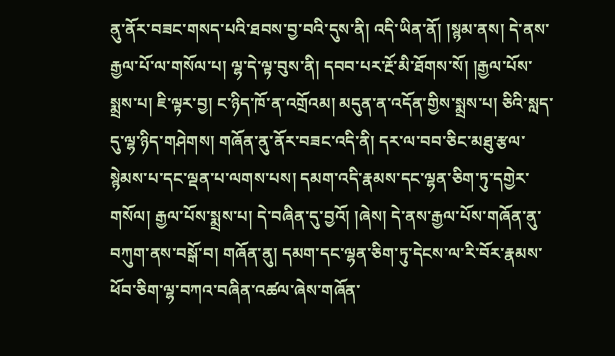ནུ་ནོར་བཟང་གསད་པའི་ཐབས་བྱ་བའི་དུས་ནི། འདི་ཡིན་ནོ། །སྙམ་ནས། དེ་ནས་རྒྱལ་པོ་ལ་གསོལ་པ། ལྷ་དེ་ལྟ་བུས་ནི། དབབ་པར་རྔོ་མི་ཐོགས་སོ། །རྒྱལ་པོས་སྨྲས་པ། ཇི་ལྟར་བྱ། ང་ཉིད་ཁོ་ན་འགྲོའམ། མདུན་ན་འདོན་གྱིས་སྨྲས་པ། ཅིའི་སླད་དུ་ལྷ་ཉིད་གཤེགས། གཞོན་ནུ་ནོར་བཟང་འདི་ནི། དར་ལ་བབ་ཅིང་མཐུ་རྩལ་སྙེམས་པ་དང་ལྡན་པ་ལགས་པས། དམག་འདི་རྣམས་དང་ལྷན་ཅིག་ཏུ་དགྱེར་གསོལ། རྒྱལ་པོས་སྨྲས་པ། དེ་བཞིན་དུ་བྱའོ། །ཞེས། དེ་ནས་རྒྱལ་པོས་གཞོན་ནུ་བཀུག་ནས་བསྒོ་བ། གཞོན་ནུ། དམག་དང་ལྷན་ཅིག་ཏུ་དེངས་ལ་རི་བོར་རྣམས་ཕོབ་ཅིག་ལྷ་བཀའ་བཞིན་འཚལ་ཞེས་གཞོན་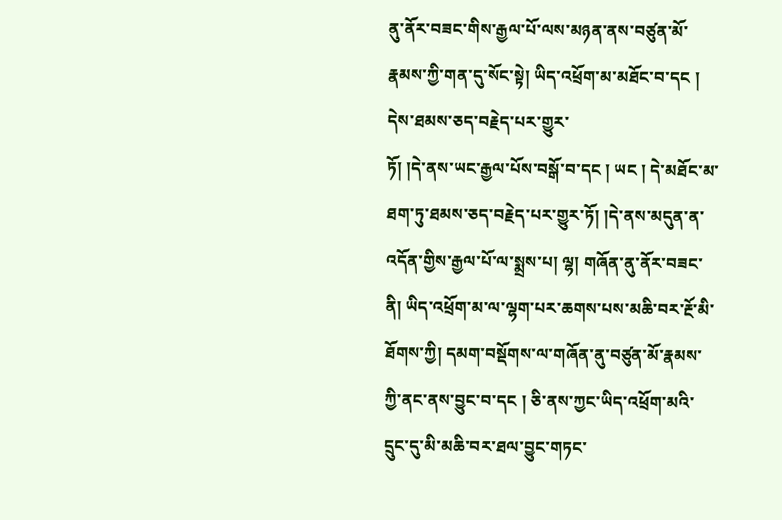ནུ་ནོར་བཟང་གིས་རྒྱལ་པོ་ལས་མཉན་ནས་བཙུན་མོ་རྣམས་ཀྱི་གན་དུ་སོང་སྟེ། ཡིད་འཕྲོག་མ་མཐོང་བ་དང ། དེས་ཐམས་ཅད་བརྗེད་པར་གྱུར་
ཏོ། །དེ་ནས་ཡང་རྒྱལ་པོས་བསྒོ་བ་དང ། ཡང ། དེ་མཐོང་མ་ཐག་ཏུ་ཐམས་ཅད་བརྗེད་པར་གྱུར་ཏོ། །དེ་ནས་མདུན་ན་འདོན་གྱིས་རྒྱལ་པོ་ལ་སྨྲས་པ། ལྷ། གཞོན་ནུ་ནོར་བཟང་ནི། ཡིད་འཕྲོག་མ་ལ་ལྷག་པར་ཆགས་པས་མཆི་བར་རྔོ་མི་ཐོགས་ཀྱི། དམག་བསྡོགས་ལ་གཞོན་ནུ་བཙུན་མོ་རྣམས་ཀྱི་ནང་ནས་བྱུང་བ་དང ། ཅི་ནས་ཀྱང་ཡིད་འཕྲོག་མའི་དྲུང་དུ་མི་མཆི་བར་ཐལ་བྱུང་གཏང་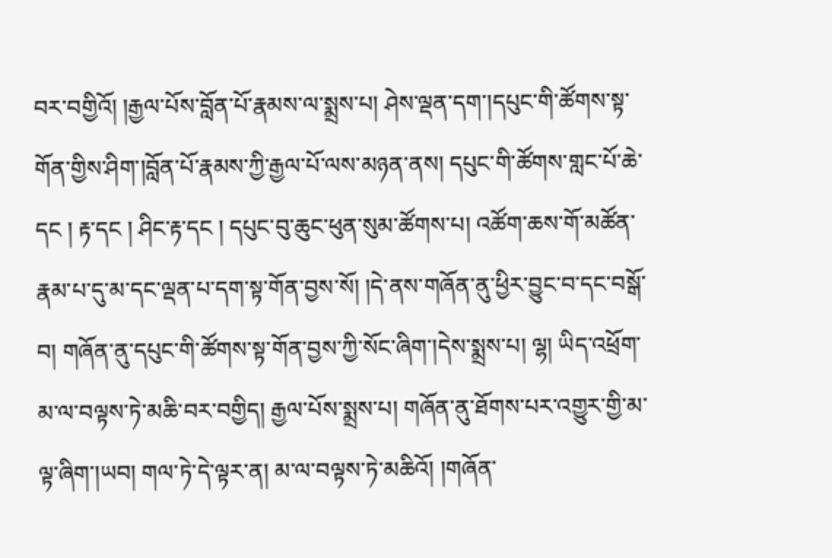བར་བགྱིའོ། །རྒྱལ་པོས་བློན་པོ་རྣམས་ལ་སྨྲས་པ། ཤེས་ལྡན་དག་།དཔུང་གི་ཚོགས་སྟ་གོན་གྱིས་ཤིག་།བློན་པོ་རྣམས་ཀྱི་རྒྱལ་པོ་ལས་མཉན་ནས། དཔུང་གི་ཚོགས་གླང་པོ་ཆེ་དང ། རྟ་དང ། ཤིང་རྟ་དང ། དཔུང་བུ་ཆུང་ཕུན་སུམ་ཚོགས་པ། འཚོག་ཆས་གོ་མཚོན་རྣམ་པ་དུ་མ་དང་ལྡན་པ་དག་སྟ་གོན་བྱས་སོ། །དེ་ནས་གཞོན་ནུ་ཕྱིར་བྱུང་བ་དང་བསྒོ་བ། གཞོན་ནུ་དཔུང་གི་ཚོགས་སྟ་གོན་བྱས་ཀྱི་སོང་ཞིག་།དེས་སྨྲས་པ། ལྷ། ཡིད་འཕྲོག་མ་ལ་བལྟས་ཏེ་མཆི་བར་བགྱིད། རྒྱལ་པོས་སྨྲས་པ། གཞོན་ནུ་ཐོགས་པར་འགྱུར་གྱི་མ་ལྟ་ཞིག་།ཡབ། གལ་ཏེ་དེ་ལྟར་ན། མ་ལ་བལྟས་ཏེ་མཆིའོ། །གཞོན་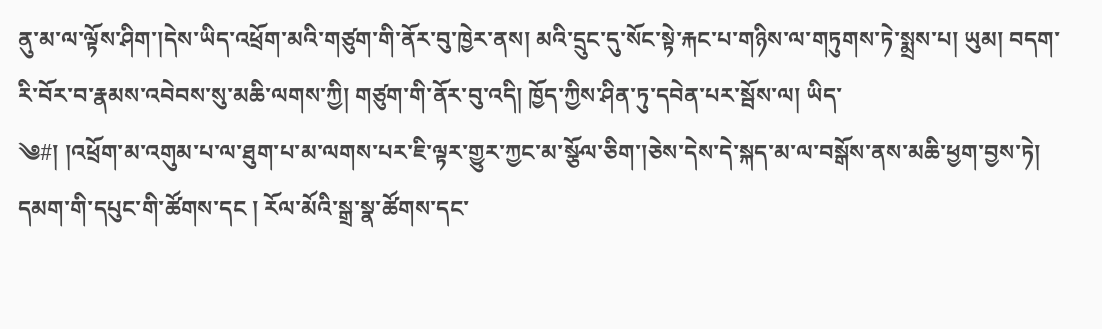ནུ་མ་ལ་ལྟོས་ཤིག་།དེས་ཡིད་འཕྲོག་མའི་གཙུག་གི་ནོར་བུ་ཁྱེར་ནས། མའི་དྲུང་དུ་སོང་སྟེ་རྐང་པ་གཉིས་ལ་གཏུགས་ཏེ་སྨྲས་པ། ཡུམ། བདག་རི་བོར་བ་རྣམས་འབེབས་སུ་མཆི་ལགས་ཀྱི། གཙུག་གི་ནོར་བུ་འདི། ཁྱོད་ཀྱིས་ཤིན་ཏུ་དབེན་པར་སྦོས་ལ། ཡིད་
༄#། །འཕྲོག་མ་འགུམ་པ་ལ་ཐུག་པ་མ་ལགས་པར་ཇི་ལྟར་གྱུར་ཀྱང་མ་སྩོལ་ཅིག་།ཅེས་དེས་དེ་སྐད་མ་ལ་བསྒོས་ནས་མཆི་ཕྱག་བྱས་ཏེ། དམག་གི་དཔུང་གི་ཚོགས་དང ། རོལ་མོའི་སྒྲ་སྣ་ཚོགས་དང་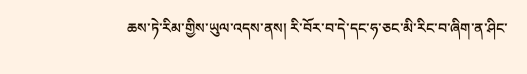ཆས་ཏེ་རིམ་གྱིས་ཡུལ་འདས་ནས། རི་བོར་བ་དེ་དང་ཧ་ཅང་མི་རིང་བ་ཞིག་ན་ཤིང་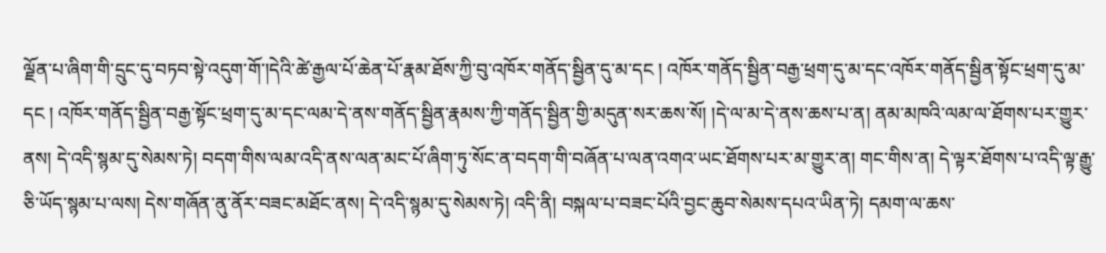ལྗོན་པ་ཞིག་གི་དྲུང་དུ་བཏབ་སྟེ་འདུག་གོ་།དེའི་ཚེ་རྒྱལ་པོ་ཆེན་པོ་རྣམ་ཐོས་ཀྱི་བུ་འཁོར་གནོད་སྦྱིན་དུ་མ་དང ། འཁོར་གནོད་སྦྱིན་བརྒྱ་ཕྲག་དུ་མ་དང་འཁོར་གནོད་སྦྱིན་སྟོང་ཕྲག་དུ་མ་དང ། འཁོར་གནོད་སྦྱིན་བརྒྱ་སྟོང་ཕྲག་དུ་མ་དང་ལམ་དེ་ནས་གནོད་སྦྱིན་རྣམས་ཀྱི་གནོད་སྦྱིན་གྱི་མདུན་སར་ཆས་སོ། །དེ་ལ་མ་དེ་ནས་ཆས་པ་ན། ནམ་མཁའི་ལམ་ལ་ཐོགས་པར་གྱུར་ནས། དེ་འདི་སྙམ་དུ་སེམས་ཏེ། བདག་གིས་ལམ་འདི་ནས་ལན་མང་པོ་ཞིག་ཏུ་སོང་ན་བདག་གི་བཞོན་པ་ལན་འགའ་ཡང་ཐོགས་པར་མ་གྱུར་ན། གང་གིས་ན། དེ་ལྟར་ཐོགས་པ་འདི་ལྟ་རྒྱུ་ཅི་ཡོད་སྙམ་པ་ལས། དེས་གཞོན་ནུ་ནོར་བཟང་མཐོང་ནས། དེ་འདི་སྙམ་དུ་སེམས་ཏེ། འདི་ནི། བསྐལ་པ་བཟང་པོའི་བྱང་ཆུབ་སེམས་དཔའ་ཡིན་ཏེ། དམག་ལ་ཆས་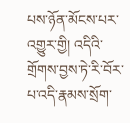པས་ཉོན་མོངས་པར་འགྱུར་གྱི། འདིའི་གྲོགས་བྱས་ཏེ་རི་བོར་པ་འདི་རྣམས་སྲོག་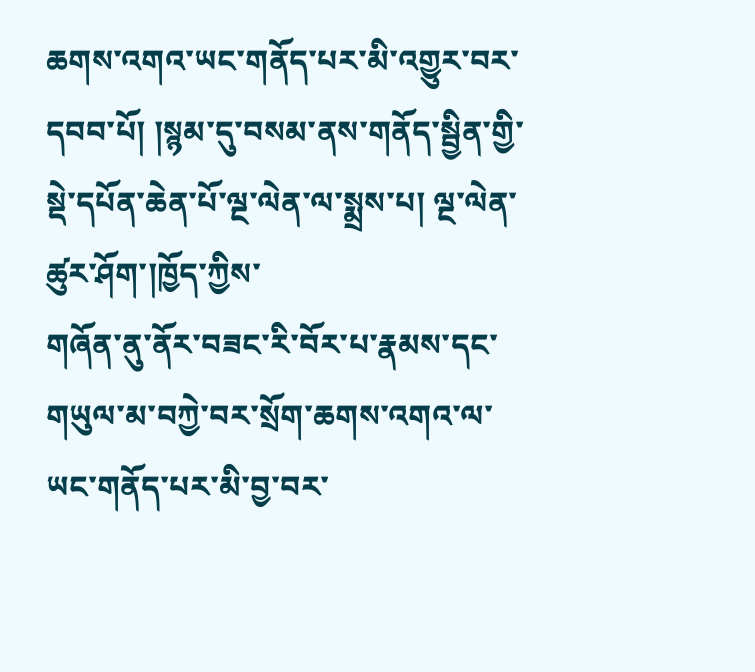ཆགས་འགའ་ཡང་གནོད་པར་མི་འགྱུར་བར་དབབ་པོ། །སྙམ་དུ་བསམ་ནས་གནོད་སྦྱིན་གྱི་སྡེ་དཔོན་ཆེན་པོ་ལྔ་ལེན་ལ་སྨྲས་པ། ལྔ་ལེན་ཚུར་ཤོག་།ཁྱོད་ཀྱིས་
གཞོན་ནུ་ནོར་བཟང་རི་བོར་པ་རྣམས་དང་གཡུལ་མ་བཀྱེ་བར་སྲོག་ཆགས་འགའ་ལ་ཡང་གནོད་པར་མི་བྱ་བར་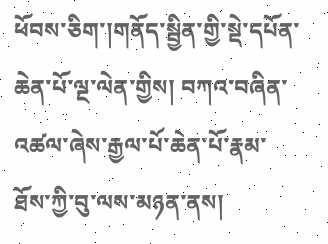ཕོབས་ཅིག་།གནོད་སྦྱིན་གྱི་སྡེ་དཔོན་ཆེན་པོ་ལྔ་ལེན་གྱིས། བཀའ་བཞིན་འཚལ་ཞེས་རྒྱལ་པོ་ཆེན་པོ་རྣམ་ཐོས་ཀྱི་བུ་ལས་མཉན་ནས།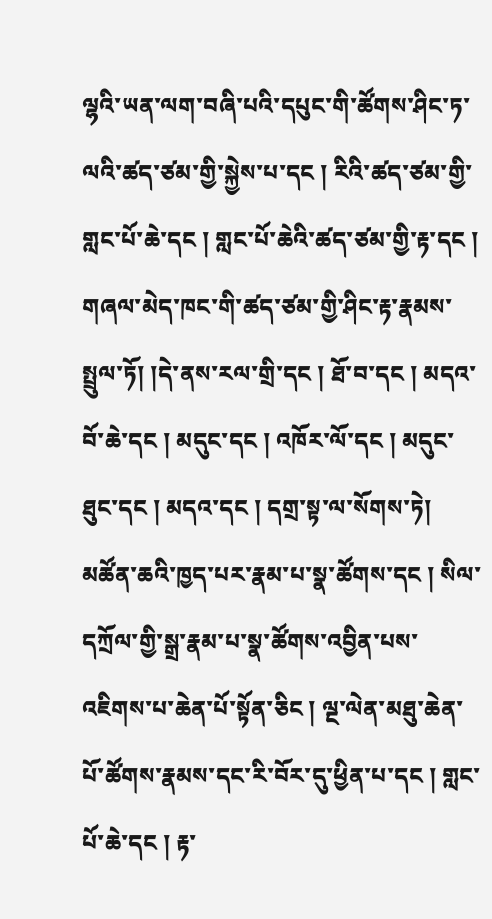ལྷའི་ཡན་ལག་བཞི་པའི་དཔུང་གི་ཚོགས་ཤིང་ཏ་ལའི་ཚད་ཙམ་གྱི་སྐྱེས་པ་དང ། རིའི་ཚད་ཙམ་གྱི་གླང་པོ་ཆེ་དང ། གླང་པོ་ཆེའི་ཚད་ཙམ་གྱི་རྟ་དང ། གཞལ་མེད་ཁང་གི་ཚད་ཙམ་གྱི་ཤིང་རྟ་རྣམས་སྤྲུལ་ཏོ། །དེ་ནས་རལ་གྲི་དང ། ཐོ་བ་དང ། མདའ་བོ་ཆེ་དང ། མདུང་དང ། འཁོར་ལོ་དང ། མདུང་ཐུང་དང ། མདའ་དང ། དགྲ་སྟ་ལ་སོགས་ཏེ། མཚོན་ཆའི་ཁྱད་པར་རྣམ་པ་སྣ་ཚོགས་དང ། སིལ་དཀྲོལ་གྱི་སྒྲ་རྣམ་པ་སྣ་ཚོགས་འབྱིན་པས་འཇིགས་པ་ཆེན་པོ་སྟོན་ཅིང ། ལྔ་ལེན་མཐུ་ཆེན་པོ་ཚོགས་རྣམས་དང་རི་བོར་དུ་ཕྱིན་པ་དང ། གླང་པོ་ཆེ་དང ། རྟ་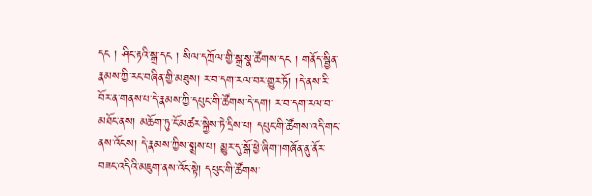དང ། ཤིང་རྟའི་སྒྲ་དང ། སིལ་དཀྲོལ་གྱི་སྒྲ་སྣ་ཚོགས་དང ། གནོད་སྦྱིན་རྣམས་ཀྱི་རང་བཞིན་གྱི་མཐུས། ར་བ་དག་རལ་བར་གྱུར་ཏོ། །དེ་ནས་རི་བོར་ན་གནས་པ་དེ་རྣམས་ཀྱི་དཔུང་གི་ཚོགས་དེ་དག། ར་བ་དག་རལ་བ་མཐོང་ནས། མཆོག་ཏུ་ངོ་མཚར་སྐྱེས་ཏེ་དྲིས་པ། དཔུང་གི་ཚོགས་འདི་གང་ནས་འོངས། དེ་རྣམས་ཀྱིས་སྨྲས་པ། མྱུར་དུ་སྒོ་ཕྱེ་ཞིག་།གཞོན་ནུ་ནོར་བཟང་འདིའི་མཇུག་ནས་འོང་སྟེ། དཔུང་གི་ཚོགས་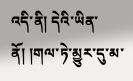འདི་ནི། དེའི་ཡིན་ནོ། །གལ་ཏེ་མྱུར་དུ་མ་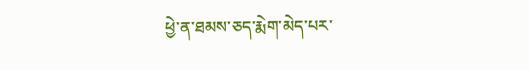ཕྱེ་ན་ཐམས་ཅད་རྨེག་མེད་པར་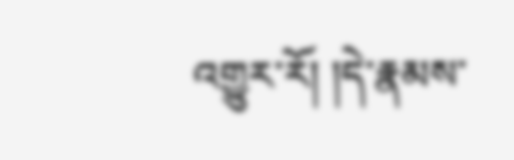འགྱུར་རོ། །དེ་རྣམས་